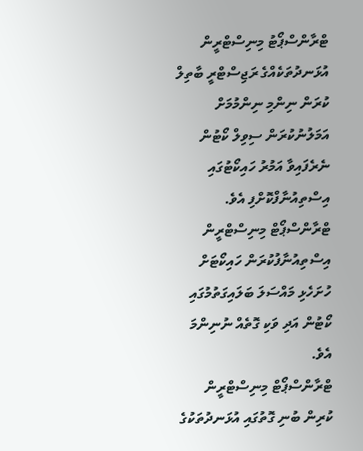ޓްރާންސްޕޯޓު މިނިސްޓްރީން އުޅަނދުތަކެއްގެ ރަޖިސްޓްރީ ބާތިލް ކުރަން ނިންމި ނިންމުމަށް އަމަލުނުކުރަން ސިވިލް ކޯޓުން ނެރެފައިވާ އަމުރު ހައިކޯޓުގައި އިސްތިއުނާފްކޮށްފި އެވެ.
ޓްރާންސްޕޯޓް މިނިސްޓްރީން އިސްތިއުނާފުކުރަން ހައިކޯޓަށް ހުށަހެޅި މައްސަލަ ބަލައިގަތުމުގައި ކޯޓުން އަދި ވަކި ގޮތެއް ނުނިންމަ އެވެ.
ޓްރާންސްޕޯޓް މިނިސްޓްރީން ކުރިން ބުނި ގޮތުގައި އުޅަނދުތަކުގެ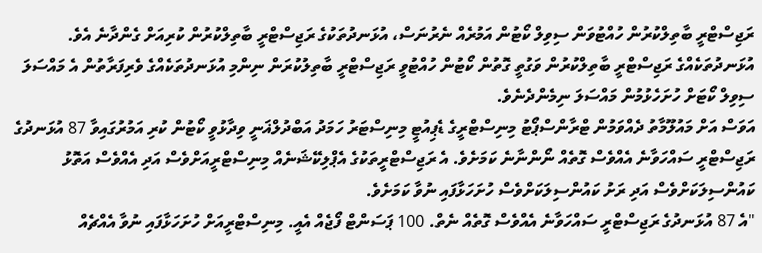ރަޖިސްޓްރީ ބާތިލްކުރުން ހުއްޓުވަން ސިވިލް ކޯޓުން އަމުރެއް ނެރުނަސް، އުޅަނދުތަކުގެ ރަޖިސްޓްރީ ބާތިލްކުރުން ކުރިއަށް ގެންދާނެ އެވެ.
އުޅަނދުތަކެއްގެ ރަޖިސްޓްރީ ބާތިލްކުރުން ވަގުތީ ގޮތުން ކޯޓުން ހުއްޓުވީ ރަޖިސްޓްރީ ބާތިލުކުރަން ނިންމި އުޅަނދުތަކެއްގެ ވެރިފަރާތުން އެ މައްސަލަ ސިވިލް ކޯޓަށް ހުށަހެޅުމުން މައްސަލަ ނިމެންދެނެވެ.
އަވަސް އަށް މައުލޫމާތު ދެއްވަމުން ޓްރާންސްޕޯޓު މިނިސްޓްރީގެ ޑެޕިއުޓީ މިނިސްޓަރު ހަމަދު އަބްދުލްޣަނީ ވިދާޅުވީ ކޯޓުން ކުރި އަމުރުގައިވާ 87 އުޅަނދުގެ ރަޖިސްޓްރީ ސައްހަވާނެ އެއްވެސް ގޮތެއް ނޯންނާނެ ކަމަށެވެ. އެ ރަޖިސްޓްރީތަކުގެ އެޕްލިކޭޝަނެއް މިނިސްޓްރީއަށްވެސް އަދި އެއްވެސް އަތޮޅު ކައުންސިލަކަށްވެސް އަދި ރަށު ކައުންސިލަކަށްވެސް ހުށަހަޅާފައި ނުވާ ކަމަށެވެ.
"އެ 87 އުޅަނދުގެ ރަޖިސްޓްރީ ސައްހަވާނެ އެއްވެސް ގޮތެއް ނެތް. 100 ޕަސަންޓް ފޯޖެއް އެއީ. މިނިސްޓްރީއަށް ހުށަހަޅާފައި ނުވާ އެއްޗެއް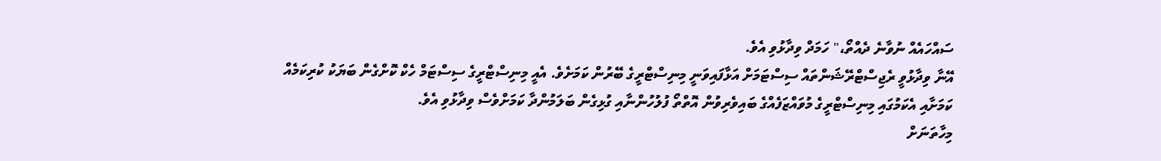ސައްހައެއް ނުވާނެ ދެއްތޯ،" ހަމަދް ވިދާޅުވި އެވެ.
އޭނާ ވިދާޅުވީ ރެޖިސްޓްރޭޝަންތައް ސިސްޓަމަށް އަޅާފައިވަނީ މިނިސްޓްރީގެ ބޭރުން ކަމަށެވެ. އެއީ މިނިސްޓްރީގެ ސިސްޓަމް ހެކް ކޮށްގެން ބަޔަކު ކުރިކަމެއް ކަމަށާއި އެކަމުގައި މިނިސްޓްރީގެ މުވައްޒަފެއްގެ ބައިވެރިވުން އޮތްތޯ ފުލުހުންނާއި ގުޅިގެން ބަލަމުންދާ ކަމަށްވެސް ވިދާޅުވި އެވެ.
މިހާތަނަށް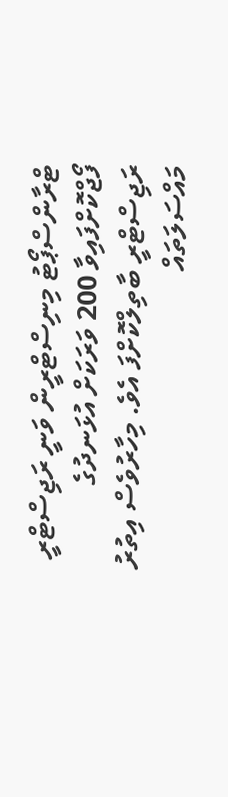ޓްރާންސްޕޯޓު މިނިސްޓްރީން ވަނީ ރަޖިސްޓްރީ ފޯޖްކޮށްފައިވާ 200 ވަރަކަށް އުޅަނދުގެ ރަޖިސްޓްރީ ބާތިލްކޮށްފަ އެވެ. މިހާރުވެސް އިތުރު މައްސަލަތައް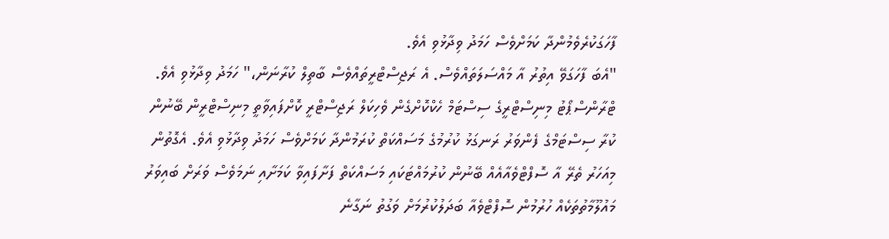ފާހަގަކުރެވެމުންދާ ކަމަށްވެސް ހަމަދު ވިދާޅުވި އެވެ.
"އެބަ ފާހަގަވޭ އިތުރު އާ މައްސަލަތައްވެސް. އެ ރަޖިސްޓްރީތައްވެސް ބާތިލް ކުރާނަން،" ހަމަދު ވިދާޅުވި އެވެ.
ޓްރާންސްޕޯޓު މިނިސްޓްރީގެ ސިސްޓަމް ހެކްކޮށްގެން ވެހިކަލް ރަޖިސްޓްރީ ކޮށްފައިވާތީ މިނިސްޓްރީން ބޭނުން ކުރާ ސިސްޓަމްގެ ފެންވަރު ރަނގަޅު ކުރުމުގެ މަސައްކަތް ކުރަމުންދާ ކަމަށްވެސް ހަމަދު ވިދާޅުވި އެވެ. އެގޮތުން މިއަހަރު ތެރޭ އާ ސޮފްޓްވެއާއެއް ބޭނުން ކުރުމައްޓަކައި މަސައްކަތް ފަށާފައިވާ ކަމަށާއި ނަމަވެސް ވަރަށް ބައިވަރު މައުލޫމާތުތަކެއް ހުރުމުން ސޮފްޓްވެއާ ބަދަލުކުރުމަށް ވަގުތު ނަގާނެ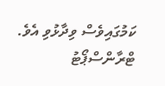ކަމުގައިވެސް ވިދާޅުވި އެވެ.
ޓްރާންސްޕޯޓު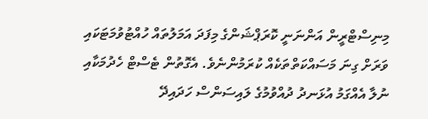މިނިސްޓްރީން އަންނަނީ ކޮރަޕްޝަންގެ މިފަދަ އަމަލުތައް ހުއްޓުވުމަޓަކައި ވަރަށް ގިނަ މަސައްކަތްތަކެއް ކުރަމުންނެވެ. އެގޮތުން ޓެސްޓް ހެދުމަކާއި ނުލާ އެއްގަމު އުޅަނދު ދުއްވުމުގެ ލައިސަންސް ހަދައިދޭ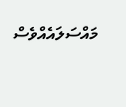މައްސަލައެއްވެސް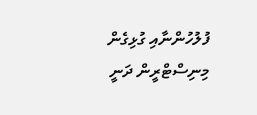ފުލުހުންނާއި ގުޅިގެން މިނިސްޓްރީން ދަނީ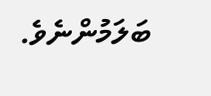ބަލަމުންނެވެ.